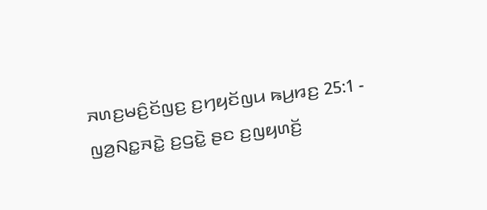ꤏꤛꤢ꤬ꤗꤢꤨ꤬ꤢꤩꤜꤢ꤬ ꤢ꤬ꤚꤟꤢꤩꤜꤣ ꤒꤣ꤬ꤙꤢ꤬ 25:1 - ꤜꤤ꤬ꤡꤢ꤭ꤏꤢꤧ꤭ ꤢ꤬ꤞꤢꤧ꤭ ꤔꤢ ꤢ꤬ꤜꤟꤛꤢꤩ꤬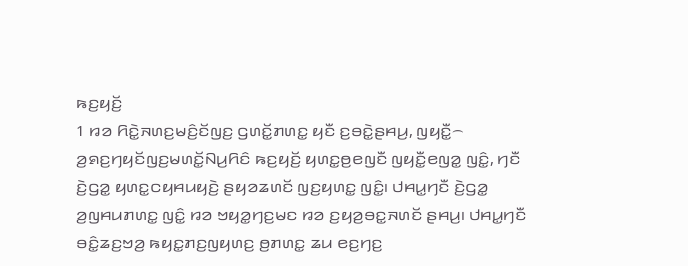ꤒꤢ꤬ꤟꤢꤩ꤬
1 ꤙꤤ ꤖꤢꤧ꤭ꤏꤛꤢ꤬ꤗꤢꤨ꤬ꤢꤩꤜꤢ꤬ ꤞꤛꤢꤩ꤭ꤊꤛꤢ꤭ ꤟꤢꤪ ꤢ꤬ꤋꤢꤧ꤭ꤔꤌꤣ꤬, ꤜꤟꤢꤪ꤭꤮ ꤤ꤬ꤎꤢ꤬ꤚꤟꤢꤩꤜꤢ꤬ꤗꤛꤢꤩ꤭ꤡꤣ꤬ꤖꤢꤨ ꤒꤢ꤬ꤟꤢꤩ꤬ ꤟꤛꤢ꤭ꤥ꤬ꤕꤜꤢꤪ ꤜꤟꤢꤪ꤭ꤕꤜꤤ꤭ ꤜꤢꤨ꤭, ꤚꤢꤪ ꤢꤧ꤬ꤞꤤ꤭ ꤟꤛꤢ꤭ꤍꤟꤌꤣꤟꤢꤧ꤬ ꤔꤟꤤꤘꤛꤢꤩ ꤜꤢ꤬ꤟꤛꤢ꤭ ꤜꤢꤨ꤭꤯ ꤓꤌꤣ꤭ꤚꤢꤪ ꤢꤧ꤬ꤞꤤ꤭ ꤤ꤬ꤜꤌꤣꤊꤛꤢ꤭ ꤜꤢꤨ꤭ ꤙꤤ ꤠꤟꤤ꤭ꤚꤢ꤬ꤗꤢ ꤙꤤ ꤢ꤬ꤟꤤ꤬ꤋꤢ꤭ꤏꤛꤢꤩ ꤔꤌꤣ꤬꤯ ꤓꤌꤣ꤭ꤚꤢꤪ ꤋꤢꤨ꤭ꤘꤢ꤬ꤠꤤ꤬ ꤒꤟꤢ꤭ꤊꤢ꤬ꤜꤟꤛꤢ꤬ ꤥ꤬ꤊꤛꤢ꤭ ꤘꤣ ꤕꤢ꤬ꤚꤢ꤬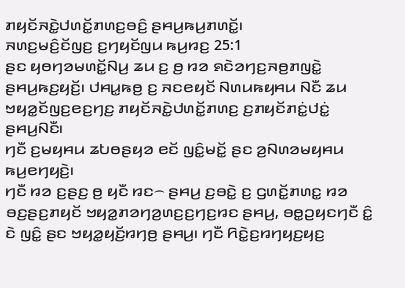ꤊꤟꤢꤩꤏꤢꤧ꤭ꤓꤛꤢꤩ꤭ꤊꤛꤢ꤬ꤋꤢꤨ꤬ ꤔꤌꤣ꤬ꤒꤣ꤬ꤊꤛꤢꤩ꤭꤯
ꤏꤛꤢ꤬ꤗꤢꤨ꤬ꤢꤩꤜꤢ꤬ ꤢ꤬ꤚꤟꤢꤩꤜꤣ ꤒꤣ꤬ꤙꤢ꤬ 25:1
ꤔꤢ ꤟꤥꤚꤤꤗꤛꤢꤩ꤭ꤡꤣ꤬ ꤘꤣ ꤢ꤬ ꤥ꤬ ꤙꤤ ꤎꤢꤧꤤꤚꤢ꤬ꤏꤥ꤬ꤊꤜꤢꤧ꤭ ꤔꤌꤣ꤬ꤒꤢ꤬ꤟꤢꤩ꤬꤯ ꤓꤌꤣ꤭ꤒꤥ꤬ ꤢ꤬ ꤏꤢꤕꤟꤢꤩ ꤡꤛꤣꤒꤟꤌꤣ ꤡꤢꤪ ꤘꤣ ꤠꤟꤤ꤭ꤢꤩꤜꤢ꤬ꤕꤢ꤬ꤚꤢ꤬ ꤊꤟꤢꤩꤏꤢꤧ꤭ꤓꤛꤢꤩ꤭ꤊꤛꤢ꤬ ꤢ꤬ꤊꤟꤢꤩꤊꤢꤦ꤭ꤓꤢꤦ꤭ ꤔꤌꤣ꤬ꤡꤢꤪ꤯
ꤚꤢꤪ ꤢ꤬ꤗꤟꤌꤣ ꤘꤝꤥꤔꤟꤤ ꤕꤢꤩ ꤜꤢꤨ꤭ꤗꤢꤩ꤭ ꤔꤢ ꤤ꤬ꤡꤛꤤꤗꤟꤌꤣ ꤒꤣ꤬ꤕꤚꤟꤢꤧ꤬꤯
ꤚꤢꤪ ꤙꤤ ꤢ꤬ꤔꤢ꤬ ꤥ꤬ ꤟꤢꤪ ꤙꤢ꤮ ꤔꤌꤣ꤬ ꤢ꤬ꤋꤢꤧ꤭ ꤢ꤬ ꤞꤛꤢꤩ꤭ꤊꤛꤢ꤭ ꤙꤤ ꤋꤢ꤬ꤔꤢ꤬ꤊꤟꤢꤩ ꤠꤟꤤ꤭ꤊꤤꤚꤤ꤬ꤛꤢ꤬ꤢ꤬ꤚꤢ꤬ꤙꤢ ꤔꤌꤣ꤬, ꤋꤥ꤭ꤑꤟꤢꤚꤢꤪ ꤢꤨ꤭ ꤢꤧ ꤜꤢꤨ꤭ ꤔꤢ ꤠꤟꤤ꤭ꤟꤢꤩ꤬ꤙꤚꤥ꤬ ꤔꤌꤣ꤬꤯ ꤚꤢꤪ ꤖꤢꤧ꤭ꤢ꤬ꤙꤚꤟꤢ꤬ꤟꤢ꤬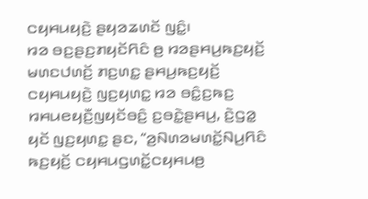ꤍꤟꤌꤣꤟꤢꤧ꤬ ꤔꤟꤤꤘꤛꤢꤩ ꤜꤢꤨ꤭꤯
ꤙꤤ ꤋꤢ꤬ꤔꤢ꤬ꤊꤟꤢꤩꤖꤢꤨ ꤥ꤬ ꤙꤤꤔꤌꤣ꤬ꤒꤢ꤬ꤟꤢꤩ꤬ ꤗꤛꤢꤓꤛꤢꤩ꤬ ꤊꤢ꤬ꤛꤢ꤭ ꤔꤌꤣ꤬ꤒꤢ꤬ꤟꤢꤩ꤬ ꤍꤟꤌꤣꤟꤢꤧ꤬ ꤜꤢ꤬ꤟꤛꤢ꤭ ꤙꤤ ꤋꤢꤨ꤭ꤢ꤬ꤒꤢ꤬ ꤙꤌꤣꤕꤟꤢꤪ꤬ꤜꤟꤢꤩꤋꤢꤨ꤬ ꤢ꤬ꤋꤢꤧ꤭ꤔꤌꤣ꤬, ꤢꤧ꤬ꤞꤤ꤭ ꤟꤢꤩ ꤜꤢ꤬ꤟꤛꤢ꤭ ꤔꤢ, “ꤤ꤬ꤡꤛꤤꤗꤛꤢꤩ꤭ꤡꤣ꤬ꤖꤢꤨ ꤒꤢ꤬ꤟꤢꤩ꤬ ꤍꤟꤌꤣꤞꤛꤢꤩ꤭ꤍꤟꤌꤣꤥ꤬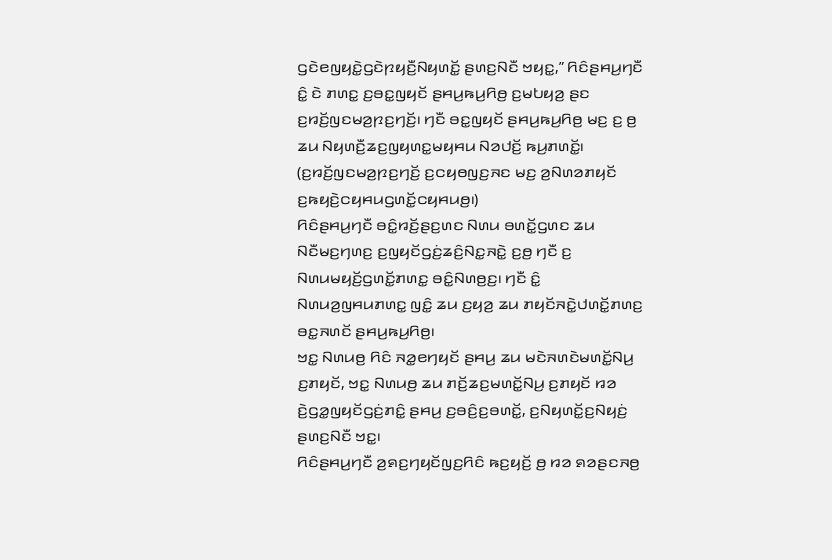ꤞꤢꤧꤕꤜꤟꤢꤧ꤭ꤞꤢꤧꤐꤟꤢꤪ꤬ꤡꤟꤛꤢꤩ꤭ ꤔꤛꤢ꤬ꤡꤢꤪ ꤠꤟꤢ꤭,” ꤖꤢꤨꤔꤌꤣ꤬ꤚꤢꤪ ꤢꤨ꤭ ꤢꤧ ꤊꤛꤢ꤭ ꤢ꤬ꤋꤢ꤭ꤜꤟꤢꤩ ꤔꤌꤣ꤬ꤒꤣ꤬ꤖꤥ꤬ ꤢ꤬ꤗꤝꤟꤤ꤬ ꤔꤢ ꤢ꤬ꤙꤢꤩ꤬ꤜꤢꤗꤤ꤬ꤐꤢ꤬ꤚꤢꤩ꤬꤯ ꤚꤢꤪ ꤋꤢ꤭ꤜꤟꤢꤩ ꤔꤌꤣ꤬ꤒꤣ꤬ꤖꤥ꤬ ꤗꤢ꤬ ꤢ꤬ ꤥ꤬ ꤘꤣ ꤡꤟꤛꤢꤪ꤬ꤘꤢ꤬ꤜꤟꤛꤢ꤭ꤗꤟꤌꤣ ꤡꤤꤓꤢꤩ꤬ ꤒꤣ꤬ꤊꤛꤢꤩ꤭꤯ (ꤢ꤬ꤙꤢꤩ꤬ꤜꤢꤗꤤ꤬ꤐꤢ꤬ꤚꤢꤩ꤬ ꤢ꤬ꤍꤟꤥꤜꤢ꤬ꤏꤢ ꤗꤢ꤬ ꤤ꤬ꤡꤛꤤꤊꤟꤢꤩ ꤢ꤬ꤒꤟꤢꤧ꤬ꤍꤟꤌꤣꤞꤛꤢꤩ꤭ꤍꤟꤌꤣꤥ꤬꤯)
ꤖꤢꤨꤔꤌꤣ꤬ꤚꤢꤪ ꤋꤢꤨ꤭ꤙꤢꤩ꤬ꤔꤢ꤬ꤛꤢ ꤡꤛꤣ ꤋꤛꤢꤩ꤭ꤞꤛꤢ ꤘꤣ ꤡꤢꤪꤗꤢ꤬ꤚꤛꤢ꤬ ꤢ꤬ꤜꤟꤢꤩꤞꤢꤦ꤬ꤘꤢꤨ꤬ꤡꤢ꤭ꤏꤢꤧ꤭ ꤢ꤬ꤥ꤬ ꤚꤢꤪ ꤢ꤬ ꤡꤛꤣꤗꤟꤢꤩ꤬ꤞꤛꤢꤩ꤭ꤊꤛꤢ꤭ ꤋꤢꤨ꤭ꤡꤛꤥ꤬ꤢ꤬꤯ ꤚꤢꤪ ꤢꤨ꤭ ꤡꤛꤣꤤ꤬ꤜꤌꤣꤊꤛꤢ꤭ ꤜꤢꤨ꤭ ꤘꤣ ꤢ꤬ꤟꤤ꤬ ꤘꤣ ꤊꤟꤢꤩꤏꤢꤧ꤭ꤓꤛꤢꤩ꤭ꤊꤛꤢ꤬ ꤋꤢ꤭ꤏꤛꤢꤩ ꤔꤌꤣ꤬ꤒꤣ꤬ꤖꤥ꤬꤯
ꤠꤢ꤭ ꤡꤛꤣꤥ꤬ ꤖꤢꤨ ꤏꤤ꤭ꤕꤚꤟꤢꤩ ꤔꤌꤣ꤬ ꤘꤣ ꤗꤢꤧꤏꤛꤢꤧꤗꤛꤢꤩ꤭ꤡꤣ꤬ ꤢ꤬ꤊꤟꤢꤩ, ꤠꤢ꤭ ꤡꤛꤣꤥ꤬ ꤘꤣ ꤊꤢꤩ꤬ꤘꤢ꤬ꤗꤛꤢꤩ꤭ꤡꤣ꤬ ꤢ꤬ꤊꤟꤢꤩ ꤙꤤ ꤢꤧ꤬ꤞꤤ꤭ꤜꤟꤢꤩꤞꤢꤦ꤬ꤊꤢꤨ꤭ ꤔꤌꤣ꤬ ꤢ꤬ꤋꤢꤨ꤬ꤢ꤬ꤋꤛꤢꤩ꤭, ꤢ꤬ꤡꤟꤛꤢꤩ꤭ꤢ꤬ꤡꤟꤢꤦ꤬ ꤔꤛꤢ꤬ꤡꤢꤪ ꤠꤢ꤭꤯
ꤖꤢꤨꤔꤌꤣ꤬ꤚꤢꤪ ꤤ꤬ꤎꤢ꤬ꤚꤟꤢꤩꤜꤢ꤬ꤖꤢꤨ ꤒꤢ꤬ꤟꤢꤩ꤬ ꤥ꤬ ꤙꤤ ꤎꤤꤔꤢꤏꤥ꤬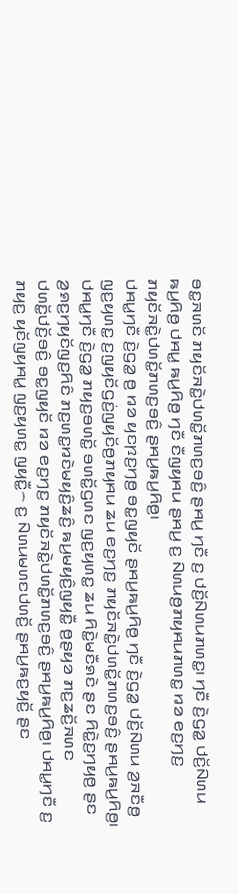ꤋꤢ꤭ꤏꤛꤢꤩ ꤊꤟꤢꤩꤏꤢꤧ꤭ꤓꤛꤢꤩ꤭ꤊꤛꤢ꤬ꤋꤢꤨ꤬ ꤔꤌꤣ꤬ ꤚꤢꤪ ꤢ꤬ ꤓꤢꤩ꤬ꤡꤛꤣꤊꤛꤢ꤭꤯ ꤚꤢꤪ ꤢꤧ꤬ꤞꤤ꤭ ꤓꤢꤩ꤬ꤡꤛꤣ ꤒꤣ꤬ꤖꤥ꤬ ꤓꤌꤣ꤭ ꤒꤣ꤬ꤖꤥ꤬ ꤚꤢꤪ ꤢꤪꤜꤟꤌꤣ ꤔꤌꤣ꤬ ꤢ꤬ ꤡꤛꤣꤥ꤬ꤊꤟꤌꤣꤊꤛꤢ꤭ ꤙꤤ ꤕꤢ꤬ꤚꤢ꤬ ꤊꤟꤢꤩꤏꤢꤧ꤭ꤓꤛꤢꤩ꤭ꤊꤛꤢ꤬ꤋꤢꤨ꤬ ꤔꤌꤣ꤬ꤒꤣ꤬ꤖꤥ꤬꤯
ꤓꤌꤣ꤭ꤚꤢꤪ ꤢꤧ꤬ꤞꤤ꤭ ꤥ꤬ ꤙꤤ ꤟꤢꤐꤢ꤬ꤚꤥ꤬ ꤋꤢ꤭ꤜꤟꤢꤩ ꤔꤌꤣ꤬ꤒꤣ꤬ꤖꤥ꤬ ꤚꤢꤪ ꤢꤧ꤬ꤞꤤ꤭ ꤓꤢꤩ꤬ꤡꤛꤣ ꤤ꤬ꤏꤢꤪꤥ꤬ ꤜꤢ꤬ꤟꤛꤢ꤭ ꤢ꤬ꤜꤟꤢꤩꤞꤢꤦ꤬ꤜꤟꤢꤩꤥ꤬ꤊꤟꤌꤣ ꤘꤣ ꤕꤢ꤬ꤚꤢ꤬ ꤊꤟꤢꤩꤏꤢꤧ꤭ꤓꤛꤢꤩ꤭ꤊꤛꤢ꤬ꤋꤢꤨ꤬ ꤔꤌꤣ꤬ꤒꤣ꤬ꤖꤥ꤬꤯
ꤓꤌꤣ꤭ꤚꤢꤪ ꤢꤧ꤬ꤞꤤ꤭ ꤊꤟꤢ꤬ꤋꤛꤢꤩ꤭ ꤋꤛꤢꤩ꤭ꤞꤛꤢ ꤜꤢ꤬ꤟꤛꤢ꤭ ꤘꤣ ꤖꤢꤧ꤭ꤗꤢꤪꤎꤢꤧ ꤔꤢ ꤖꤢꤧ꤭ꤢ꤬ꤚꤟꤥ꤬ ꤔꤢ ꤤ꤬ꤎꤢ꤬ꤚꤟꤢꤩꤜꤢ꤬ꤖꤢꤨ ꤊꤢ꤬ꤛꤢ꤭ꤙꤢꤧꤗꤟꤢꤨ꤬ꤘꤢꤨ꤬ ꤒꤣ꤬ꤗꤟꤢꤨ꤬ꤜꤟꤢꤪ꤭ ꤥ꤬ꤔꤟꤤ ꤊꤢ꤬ꤘꤢꤩ꤬ꤏꤛꤢ ꤓꤛꤢꤩ꤭ꤓꤢꤩ꤬ꤋꤢꤨ꤬ ꤋꤢ꤭ꤜꤟꤢꤩ ꤙꤤ ꤕꤢ꤬ꤚꤢ꤬ ꤊꤟꤢꤩꤏꤢꤧ꤭ꤓꤛꤢꤩ꤭ꤊꤛꤢ꤬ꤋꤢꤨ꤬ ꤔꤌꤣ꤬ꤒꤣ꤬ꤖꤥ꤬꤯ ꤓꤌꤣ꤭ꤚꤢꤪ ꤢ꤬ ꤊꤟꤢ꤬ ꤟꤢꤩꤜꤟꤌꤣ꤭ ꤜꤢ꤬ꤟꤛꤢ꤭ ꤜꤟꤢꤪ꤭꤮ ꤢ꤬ ꤡꤛꤣꤗꤛꤢꤓꤛꤢꤩ꤬ ꤔꤌꤣ꤬ꤒꤢ꤬ꤟꤢꤩ꤬ ꤔꤢ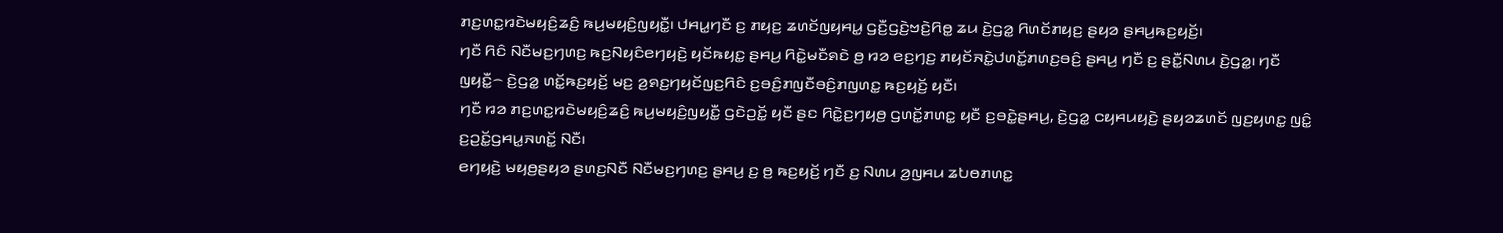ꤊꤢ꤬ꤛꤢ꤭ꤙꤢꤧꤗꤟꤢꤨ꤬ꤘꤢꤨ꤬ ꤒꤣ꤬ꤗꤟꤢꤨ꤬ꤜꤟꤢꤪ꤭꤯ ꤓꤌꤣ꤭ꤚꤢꤪ ꤢ꤬ ꤊꤟꤢ꤬ ꤘꤛꤢꤩꤜꤟꤌꤣ꤭ ꤞꤢꤪ꤬ꤞꤢꤧ꤬ꤠꤢꤧ꤬ꤖꤥ꤭ ꤘꤣ ꤢꤧ꤬ꤞꤤ꤭ ꤖꤛꤢꤩꤊꤟꤢ꤬ ꤔꤟꤤ ꤔꤌꤣ꤬ꤒꤢ꤬ꤟꤢꤩ꤬꤯
ꤚꤢꤪ ꤖꤢꤨ ꤡꤢꤪꤗꤢ꤬ꤚꤛꤢ꤬ ꤒꤢ꤬ꤡꤟꤢꤨꤕꤚꤟꤢꤧ꤬ ꤟꤢꤩꤒꤟꤢ꤭ ꤔꤌꤣ꤬ ꤖꤢꤧ꤭ꤗꤢꤪꤎꤢꤧ ꤥ꤬ ꤙꤤ ꤕꤢ꤬ꤚꤢ꤬ ꤊꤟꤢꤩꤏꤢꤧ꤭ꤓꤛꤢꤩ꤭ꤊꤛꤢ꤬ꤋꤢꤨ꤬ ꤔꤌꤣ꤬ ꤚꤢꤪ ꤢ꤬ ꤔꤢꤪ꤭ꤡꤛꤣ ꤢꤧ꤬ꤞꤤ꤭꤯ ꤚꤢꤪ ꤜꤟꤢꤪ꤭꤮ ꤢꤧ꤬ꤞꤤ꤭ ꤛꤢꤩ꤭ꤒꤢ꤬ꤟꤢꤩ꤬ ꤗꤢ꤬ ꤤ꤬ꤎꤢ꤬ꤚꤟꤢꤩꤜꤢ꤬ꤖꤢꤨ ꤢ꤬ꤋꤢꤨ꤬ꤊꤜꤢꤪꤋꤢꤨ꤬ꤊꤜꤛꤢ꤭ ꤒꤢ꤬ꤟꤢꤩ꤬ ꤟꤢꤪ꤯
ꤚꤢꤪ ꤙꤤ ꤊꤢ꤬ꤛꤢ꤭ꤙꤢꤧꤗꤟꤢꤨ꤬ꤘꤢꤨ꤬ ꤒꤣ꤬ꤗꤟꤢꤨ꤬ꤜꤟꤢꤪ꤭ ꤞꤢꤧꤑꤢꤩ꤭ ꤟꤢꤪ ꤔꤢ ꤖꤢꤧ꤭ꤢ꤬ꤚꤟꤥ꤬ ꤞꤛꤢꤩ꤭ꤊꤛꤢ꤭ ꤟꤢꤪ ꤢ꤬ꤋꤢꤧ꤭ꤔꤌꤣ꤬, ꤢꤧ꤬ꤞꤤ꤭ ꤍꤟꤌꤣꤟꤢꤧ꤬ ꤔꤟꤤꤘꤛꤢꤩ ꤜꤢ꤬ꤟꤛꤢ꤭ ꤜꤢꤨ꤭ ꤢ꤬ꤑꤢꤩ꤭ꤞꤌꤣ꤭ꤏꤛꤢꤩ꤭ ꤡꤢꤪ꤯
ꤕꤚꤟꤢꤧ꤬ ꤗꤟꤥ꤬ꤔꤟꤤ ꤔꤛꤢ꤬ꤡꤢꤪ ꤡꤢꤪꤗꤢ꤬ꤚꤛꤢ꤬ ꤔꤌꤣ꤬ ꤢ꤬ ꤥ꤬ ꤒꤢ꤬ꤟꤢꤩ꤬ ꤚꤢꤪ ꤢ꤬ ꤡꤛꤣ ꤤ꤬ꤜꤌꤣ ꤘꤝꤥꤊꤛꤢ꤭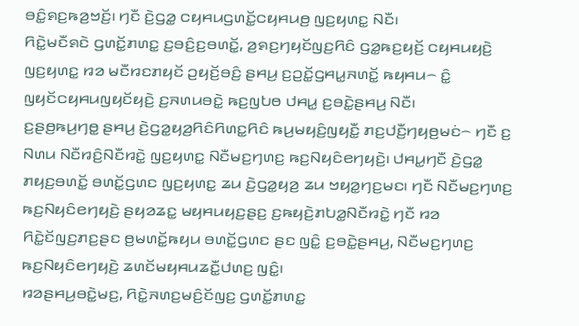ꤋꤢꤨ꤭ꤎꤢ꤬ꤒꤤ꤬ꤠꤢꤩ꤬꤯ ꤚꤢꤪ ꤢꤧ꤬ꤞꤤ꤭ ꤍꤟꤌꤣꤞꤛꤢꤩ꤭ꤍꤟꤌꤣꤥ꤬ ꤜꤢ꤬ꤟꤛꤢ꤭ ꤡꤢꤪ꤯
ꤖꤢꤧ꤭ꤗꤢꤪꤎꤢꤧ ꤞꤛꤢꤩ꤭ꤊꤛꤢ꤭ ꤢ꤬ꤋꤢꤨ꤬ꤢ꤬ꤋꤛꤢꤩ꤭, ꤤ꤬ꤎꤢ꤬ꤚꤟꤢꤩꤜꤢ꤬ꤖꤢꤨ ꤞꤤ꤭ꤒꤢ꤬ꤟꤢꤩ꤬ ꤍꤟꤌꤣꤟꤢꤧ꤬ ꤜꤢ꤬ꤟꤛꤢ꤭ ꤙꤤ ꤗꤢꤪꤙꤢꤊꤟꤢꤩ ꤑꤟꤢꤩ꤬ꤋꤢꤨ꤬ ꤔꤌꤣ꤬ ꤢ꤬ꤑꤢꤩ꤭ꤞꤌꤣ꤭ꤏꤛꤢꤩ꤭ ꤒꤟꤌꤣ꤮ ꤢꤨ꤭ ꤜꤟꤢꤩꤍꤟꤌꤣꤜꤟꤢꤩꤟꤢꤧ꤬ ꤢ꤬ꤏꤛꤣꤋꤢꤧ꤭ ꤒꤢ꤬ꤜꤝꤥ ꤓꤌꤣ꤭ ꤢ꤬ꤋꤢꤧ꤭ꤔꤌꤣ꤬ ꤡꤢꤪ꤯
ꤢ꤬ꤔꤥ꤬ꤒꤣ꤬ꤚꤥ꤭ ꤔꤌꤣ꤬ ꤢꤧ꤬ꤞꤤ꤭ꤟꤤ꤬ꤖꤢꤨꤖꤛꤢ꤭ꤖꤢꤨ ꤒꤣ꤬ꤗꤟꤢꤨ꤬ꤜꤟꤢꤪ꤭ ꤊꤢ꤬ꤓꤢꤪ꤬ꤚꤟꤥ꤬ꤗꤢꤦ꤮ ꤚꤢꤪ ꤢ꤬ ꤡꤛꤣ ꤡꤢꤪꤙꤢꤨ꤬ꤡꤢꤪꤙꤢꤧ꤭ ꤜꤢ꤬ꤟꤛꤢ꤭ ꤡꤢꤪꤗꤢ꤬ꤚꤛꤢ꤬ ꤒꤢ꤬ꤡꤟꤢꤨꤕꤚꤟꤢꤧ꤬꤯ ꤓꤌꤣ꤭ꤚꤢꤪ ꤢꤧ꤬ꤞꤤ꤭ ꤊꤟꤢ꤬ꤋꤛꤢꤩ꤭ ꤋꤛꤢꤩ꤭ꤞꤛꤢ ꤜꤢ꤬ꤟꤛꤢ꤭ ꤘꤣ ꤢꤧ꤬ꤞꤤ꤭ꤟꤤ꤬ ꤘꤣ ꤠꤟꤤ꤭ꤚꤢ꤬ꤗꤢ꤯ ꤚꤢꤪ ꤡꤢꤪꤗꤢ꤬ꤚꤛꤢ꤬ ꤒꤢ꤬ꤡꤟꤢꤨꤕꤚꤟꤢꤧ꤬ ꤔꤟꤤꤘꤢ꤭ ꤗꤟꤌꤣꤟꤢ꤬ꤔꤢ꤬ ꤢ꤬ꤒꤟꤢꤧ꤬ꤊꤝꤤ꤭ꤡꤢꤪꤙꤢꤧ꤭ ꤚꤢꤪ ꤙꤤ ꤖꤢꤧ꤭ꤢꤩꤜꤢ꤬ꤊꤢ꤬ꤔꤢ ꤥ꤬ꤗꤛꤢꤩ꤭ꤒꤟꤣ ꤋꤛꤢꤩ꤭ꤞꤛꤢ ꤔꤢ ꤜꤢꤨ꤭ ꤢ꤬ꤋꤢꤧ꤭ꤔꤌꤣ꤬, ꤡꤢꤪꤗꤢ꤬ꤚꤛꤢ꤬ ꤒꤢ꤬ꤡꤟꤢꤨꤕꤚꤟꤢꤧ꤬ ꤘꤛꤢꤩꤗꤟꤌꤣꤘꤢꤪ꤭ꤓꤛꤢ꤬ ꤜꤢꤨ꤭꤯
ꤙꤤꤔꤌꤣ꤬ꤋꤢꤧ꤭ꤗꤢ꤬, ꤖꤢꤧ꤭ꤏꤛꤢ꤬ꤗꤢꤨ꤬ꤢꤩꤜꤢ꤬ ꤞꤛꤢꤩ꤭ꤊꤛꤢ꤭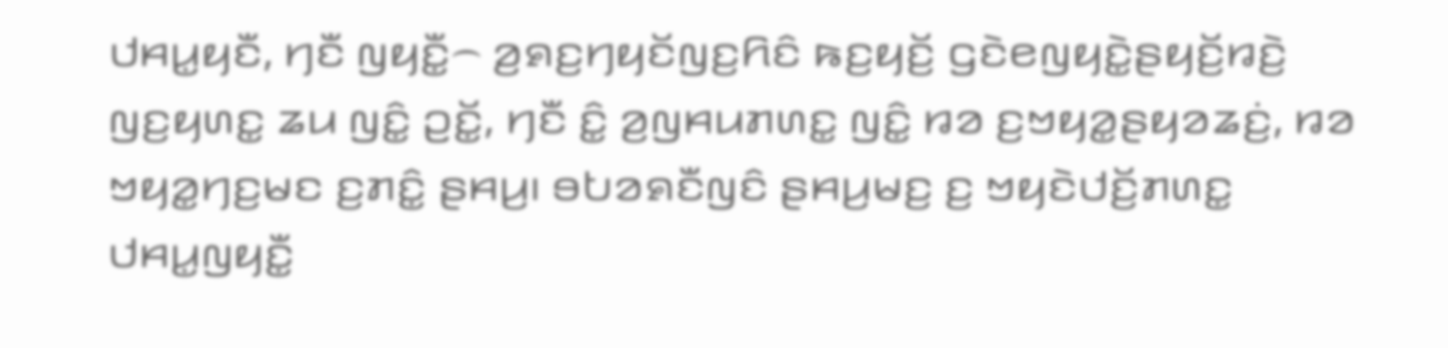ꤓꤌꤣ꤭ꤟꤢꤪ, ꤚꤢꤪ ꤜꤟꤢꤪ꤭꤮ ꤤ꤬ꤎꤢ꤬ꤚꤟꤢꤩꤜꤢ꤬ꤖꤢꤨ ꤒꤢ꤬ꤟꤢꤩ꤬ ꤞꤢꤧꤕꤜꤟꤢꤧ꤭ꤔꤟꤢꤩ꤬ꤙꤢꤧ꤬ ꤜꤢ꤬ꤟꤛꤢ꤭ ꤘꤣ ꤜꤢꤨ꤭ ꤑꤢꤩ꤭, ꤚꤢꤪ ꤢꤨ꤭ ꤤ꤬ꤜꤌꤣꤊꤛꤢ꤭ ꤜꤢꤨ꤭ ꤙꤤ ꤢ꤬ꤠꤟꤤ꤭ꤔꤟꤤꤘꤢꤦ꤬, ꤙꤤ ꤠꤟꤤ꤭ꤚꤢ꤬ꤗꤢ ꤢ꤬ꤊꤢꤨ꤭ ꤔꤌꤣ꤬꤯ ꤋꤝꤤꤎꤢꤪꤜꤢꤨ ꤔꤌꤣ꤬ꤗꤢ꤬ ꤢ꤬ ꤠꤟꤢꤧꤓꤢꤩ꤬ꤊꤛꤢ꤭ ꤓꤌꤣ꤭ꤜꤟꤢꤪ꤭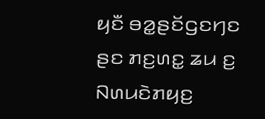ꤟꤢꤪ ꤋꤤ꤭ꤔꤢꤩꤞꤢꤚꤢ ꤔꤢ ꤊꤢ꤬ꤛꤢ꤭ ꤘꤣ ꤢ꤬ ꤡꤛꤣꤢꤧꤊꤟꤢ꤬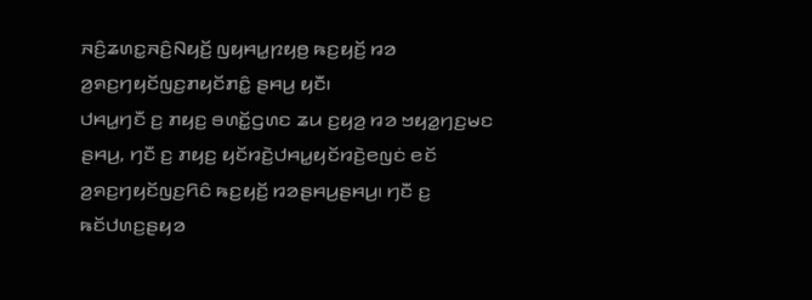ꤏꤢꤨ꤬ꤘꤛꤢ꤭ꤏꤢꤨ꤬ꤡꤟꤢꤩ꤬ ꤜꤟꤌꤣ꤭ꤐꤟꤥ꤬ ꤒꤢ꤬ꤟꤢꤩ꤬ ꤙꤤ ꤤ꤬ꤎꤢ꤬ꤚꤟꤢꤩꤜꤢ꤬ꤊꤟꤢꤩꤊꤢꤨ꤭ ꤔꤌꤣ꤬ ꤟꤢꤪ꤯
ꤓꤌꤣ꤭ꤚꤢꤪ ꤢ꤬ ꤊꤟꤢ꤬ ꤋꤛꤢꤩ꤭ꤞꤛꤢ ꤘꤣ ꤢ꤬ꤟꤤ꤬ ꤙꤤ ꤠꤟꤤ꤭ꤚꤢ꤬ꤗꤢ ꤔꤌꤣ꤬, ꤚꤢꤪ ꤢ꤬ ꤊꤟꤢ꤬ ꤟꤢꤩꤙꤢꤧ꤬ꤓꤌꤣ꤭ꤟꤢꤩꤙꤢꤧ꤬ꤕꤜꤢꤦ ꤕꤢꤩ ꤤ꤬ꤎꤢ꤬ꤚꤟꤢꤩꤜꤢ꤬ꤖꤢꤨ ꤒꤢ꤬ꤟꤢꤩ꤬ ꤙꤤꤔꤌꤣ꤬ꤔꤌꤣ꤬꤯ ꤚꤢꤪ ꤢ꤬ ꤒꤢꤩꤓꤛꤢ꤬ꤔꤟꤤ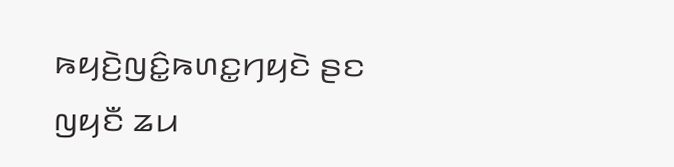ꤒꤟꤢꤧ꤬ꤜꤢꤨ꤭ꤒꤛꤢ꤭ꤚꤟꤢꤧ ꤔꤢ ꤜꤟꤢꤪ ꤘꤣ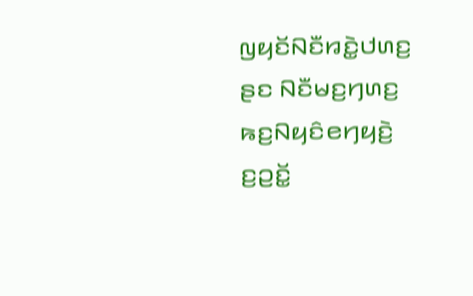ꤜꤟꤢꤩꤡꤢꤪꤙꤢꤧ꤭ꤓꤛꤢ꤬ ꤔꤢ ꤡꤢꤪꤗꤢ꤬ꤚꤛꤢ꤬ ꤒꤢ꤬ꤡꤟꤢꤨꤕꤚꤟꤢꤧ꤬ ꤢ꤬ꤑꤢꤩ꤭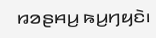ꤙꤤꤔꤌꤣ꤬ ꤒꤣ꤬ꤚꤟꤢꤧ꤯